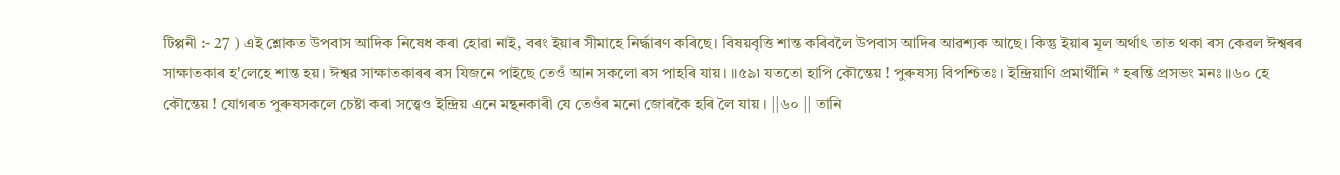টিপ্পনী :- 27 ) এই শ্লোকত উপবাস আদিক নিষেধ কৰা হোৱা নাই, বৰং ইয়াৰ সীমাহে নিৰ্দ্ধাৰণ কৰিছে। বিষয়বৃত্তি শান্ত কৰিবলৈ উপবাস আদিৰ আৱশ্যক আছে। কিন্তু ইয়াৰ মূল অৰ্থাৎ তাত থকা ৰস কেৱল ঈশ্বৰৰ সাক্ষাতকাৰ হ'লেহে শান্ত হয়। ঈশ্বর সাক্ষাতকাৰৰ ৰস যিজনে পাইছে তেওঁ আন সকলো ৰস পাহৰি যায়। ॥৫৯৷ যততো হাপি কৌন্তেয় ! পুৰুষস্য বিপশ্চিতঃ । ইন্দ্রিয়াণি প্রমার্থীনি * হৰন্তি প্ৰসভং মনঃ ॥৬০ হে কৌন্তেয় ! যোগৰত পুৰুষসকলে চেষ্টা কৰা সত্ত্বেও ইন্দ্ৰিয় এনে মন্থনকাৰী যে তেওঁৰ মনো জোৰকৈ হৰি লৈ যায় । ||৬০ || তানি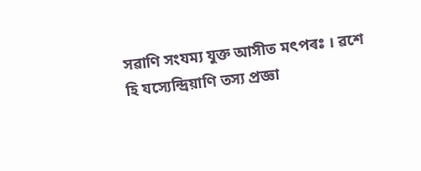সৱাণি সংযম্য যুক্ত আসীত মৎপৰঃ । ৱশে হি যস্যেন্দ্রিয়াণি তস্য প্রজ্ঞা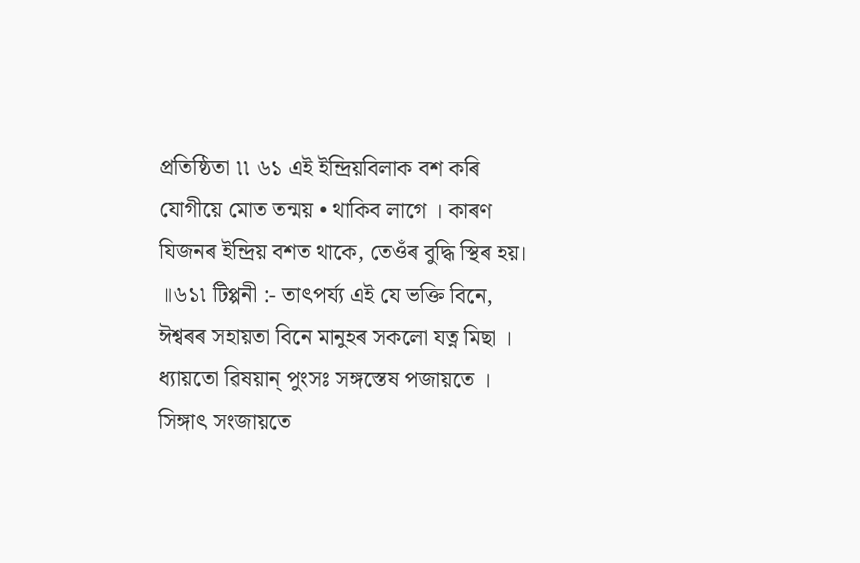প্রতিষ্ঠিতা ৷৷ ৬১ এই ইন্দ্রিয়বিলাক বশ কৰি যোগীয়ে মোত তন্ময় • থাকিব লাগে । কাৰণ যিজনৰ ইন্দ্ৰিয় বশত থাকে, তেওঁৰ বুদ্ধি স্থিৰ হয়। ॥৬১৷ টিপ্পনী :- তাৎপর্য্য এই যে ভক্তি বিনে, ঈশ্বৰৰ সহায়তা বিনে মানুহৰ সকলো যত্ন মিছা । ধ্যায়তো ৱিষয়ান্ পুংসঃ সঙ্গস্তেষ পজায়তে । সিঙ্গাৎ সংজায়তে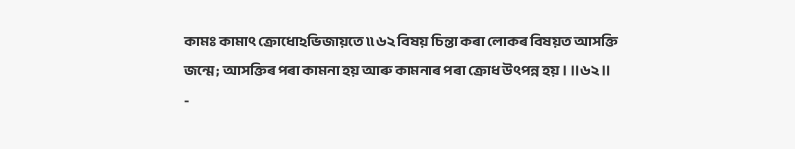কামঃ কামাৎ ক্রোধোঽভিজায়তে ৷৷ ৬২ বিষয় চিন্তা কৰা লোকৰ বিষয়ত আসক্তি জন্মে ; আসক্তিৰ পৰা কামনা হয় আৰু কামনাৰ পৰা ক্রোধ উৎপন্ন হয়। ॥৬২॥
-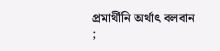প্রমার্থীনি অর্থাৎ বলবান ;